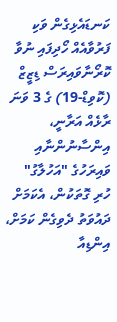ކަނޑައެޅިގެން ވަކި ފަރުވާއެއް ހޯދިފައި ނުވާ ކޮރޯނާވައިރަސް ޑިޒީޒް (ކޮވިޑް-19) ގެ 3 ވަނަ ރާޅެއް އަރާނީ، އިންސާނުންނާއި ވައިރަހުގެ "އަހުލާގު" ހުރި ގޮތަކުން، އެކަމަށް ދައުވަތު ދެވިގެން ކަމަށް، އިންޑިއާ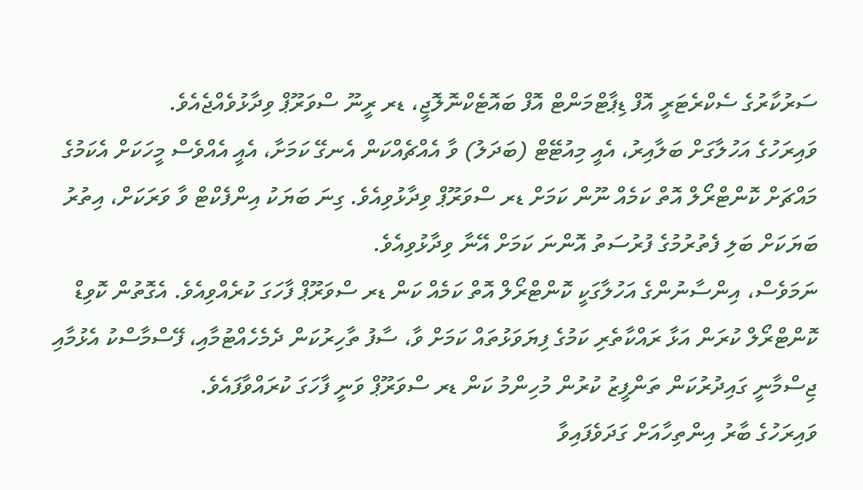ސަރުކާރުގެ ސެކްރެޓަރީ އޮފް ޑިޕާޓްމަންޓް އޮފް ބައޮޓެކްނޮލޮޖީ، ޑރ ރީނޫ ސްވަރޫޕް ވިދާޅުވެއްޖެއެވެ.
ވައިރަހުގެ އަހުލާގަށް ބަލާއިރު، އެއީ މިއުޓޭޓް (ބަދަލު) ވާ އެއްޗެއްކަން އެނގޭ ކަމަށާ، އެއީ އެއްވެސް މީހަކަށް އެކަމުގެ މައްޗަށް ކޮންޓްރޯލް އޮތް ކަމެއް ނޫން ކަމަށް ޑރ ސްވަރޫޕް ވިދާޅުވިއެވެ. ގިނަ ބަޔަކު އިންފެކްޓް ވާ ވަރަކަށް، އިތުރު ބަޔަކަށް ބަލި ފެތުރުމުގެ ފުރުސަތު އޮންނަ ކަމަށް އޭނާ ވިދާޅުވިއެވެ.
ނަމަވެސް، އިންސާނުންގެ އަހުލާގަކީ ކޮންޓްރޯލް އޮތް ކަމެއް ކަން ޑރ ސްވަރޫޕް ފާހަގަ ކުރެއްވިއެވެ. އެގޮތުން ކޮވިޑް ކޮންޓްރޯލް ކުރަން އަޅާ ރައްކާތެރި ކަމުގެ ފިޔަވަޅުތައް ކަމަށް ވާ، ސާފު ތާހިރުކަން ދެމެހެއްޓުމާއި، ފޭސްމާސްކު އެޅުމާއި ޖިސްމާނީ ގައިދުރުކަން ތަންފީޒު ކުރުން މުހިންމު ކަން ޑރ ސްވަރޫޕް ވަނީ ފާހަގަ ކުރައްވާފައެވެ.
ވައިރަހުގެ ބާރު އިންތިހާއަށް ގަދަވެފައިވާ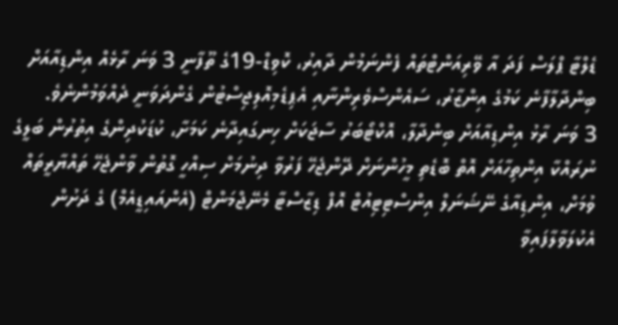ޑެލްޓާ ޕްލަސް ފަދަ އާ ވޭރިއަންޓްތައް ފެންނަމުން ދާއިރު، ކޮވިޑް-19ގެ ތޫފާނީ 3 ވަނަ ރާޅެއް އިންޑިއާއަށް ބިންދާލާފާނެ ކަމުގެ އިންޒާރު، ސައެންސްވެރިންނާއި އެޕިޑެމިއޮލިޖިސްޓުން ގެންދަވަނީ ދެއްވަމުންނެވެ.
3 ވަނަ ރާޅު އިންޑިއާއަށް ބިންދާލާ، އޮކްޓޯބަރު ސާޖަކަށް ހިނގައިދާނެ ކަމަށާ، ކުޑަކުދިންގެ އިތުރުން ބަލީގެ ނުރައްކާ އިންތިހާއަށް އޮތް ބޮޑެތި މީހުންނަށް ދޭންޖެހޭ ފަރުވާ ދިނުމަށް ސިއްހީ ގޮތުން ވާންޖެހޭ ތައްޔާރީތައް ވުމަށް، އިންޑިއާގެ ނޭޝަނަލް އިންސްޓިޓިއުޓް އޮފް ޑިޒާސްޓާ މެނޭޖްމަންޓް (އެންއައިޑީއެމް) ގެ ދަށުން އެކުލަވާލާފައިވާ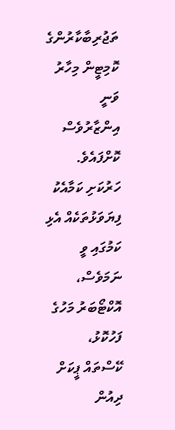ތަޖުރިބާކާރުންގެ ކޮމިޓީން މިހާރު ވަނީ އިންޒާރުވެސް ކޮށްފައެވެ.
ހަރުކަށި ކަމާއެކު ފިޔަވަޅުތަކެއް އެޅި ކަމުގައި ވީ ނަމަވެސް، އޮކްޓޯބަރު މަހުގެ ފަހުކޮޅު، ކޭސްތައް ޕީކަށް ދިއުން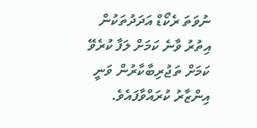ނުވަތަ ރެކޯޑް އަދަދުތަކުން އިތުރު ވާނެ ކަމަށް ލަފާ ކުރެވޭ ކަމަށް ތަޖުރިބާކާރުން ވަނީ އިންޒާރު ކުރައްވާފައެވެ.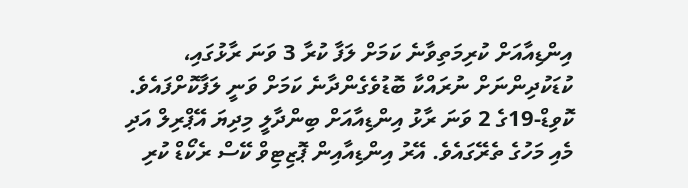އިންޑިއާއަށް ކުރިމަތިވާނެ ކަމަށް ލަފާ ކުރާ 3 ވަނަ ރާޅުގައި، ކުޑަކުދިންނަށް ނުރައްކާ ބޮޑުވެގެންދާނެ ކަމަށް ވަނީ ލަފާކޮށްފައެވެ.
ކޮވިޑް-19ގެ 2 ވަނަ ރާޅު އިންޑިއާއަށް ބިންދާލީ މިދިޔަ އޭޕްރިލް އަދި މެއި މަހުގެ ތެރޭގައެވެ. އޭރު އިންޑިއާއިން ޕޮޒިޓިވް ކޭސް ރެކޯޑް ކުރި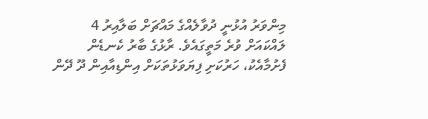މިންވަރު އުޅުނީ ދުވާލެއްގެ މައްޗަށް ބަލާއިރު 4 ލައްކައަށް ވުރެ މަތީގައެވެ. ރާޅުގެ ބާރު ކެނޑެން ފެށުމާއެކު، ހަރުކަށި ފިޔަވަޅުތަކަށް އިންޑިއާއިން ދޫ ދޭން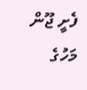ފެށީ ޖޫން މަހުގެ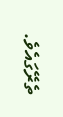ތެރޭގައެވެ.